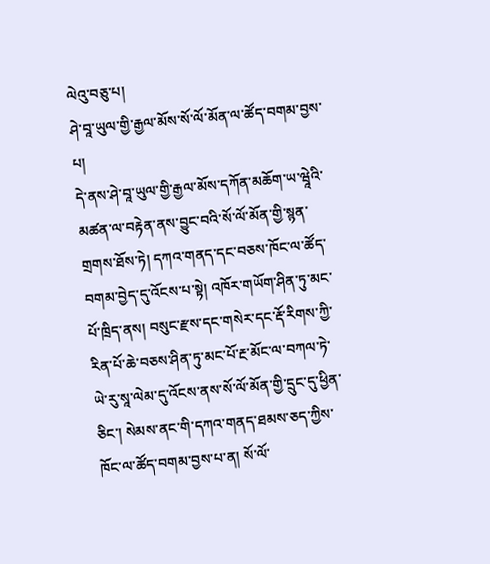ལེའུ་བཅུ་པ།
ཤེ་བཱ་ཡུལ་གྱི་རྒྱལ་མོས་སོ་ལོ་མོན་ལ་ཚོད་བགམ་བྱས་པ།
དེ་ནས་ཤེ་བཱ་ཡུལ་གྱི་རྒྱལ་མོས་དཀོན་མཆོག་ཡ་ཝཱེའི་མཚན་ལ་བརྟེན་ནས་བྱུང་བའི་སོ་ལོ་མོན་གྱི་སྙན་གྲགས་ཐོས་ཏེ། དཀའ་གནད་དང་བཅས་ཁོང་ལ་ཚོད་བགམ་བྱེད་དུ་འོངས་པ་སྟེ། འཁོར་གཡོག་ཤིན་ཏུ་མང་པོ་ཁྲིད་ནས། བསུང་རྫས་དང་གསེར་དང་རྡོ་རིགས་ཀྱི་རིན་པོ་ཆེ་བཅས་ཤིན་ཏུ་མང་པོ་རྔ་མོང་ལ་བཀལ་ཏེ་ཡེ་རུ་སཱ་ལེམ་དུ་འོངས་ནས་སོ་ལོ་མོན་གྱི་དྲུང་དུ་ཕྱིན་ཅིང་། སེམས་ནང་གི་དཀའ་གནད་ཐམས་ཅད་ཀྱིས་ཁོང་ལ་ཚོད་བགམ་བྱས་པ་ན། སོ་ལོ་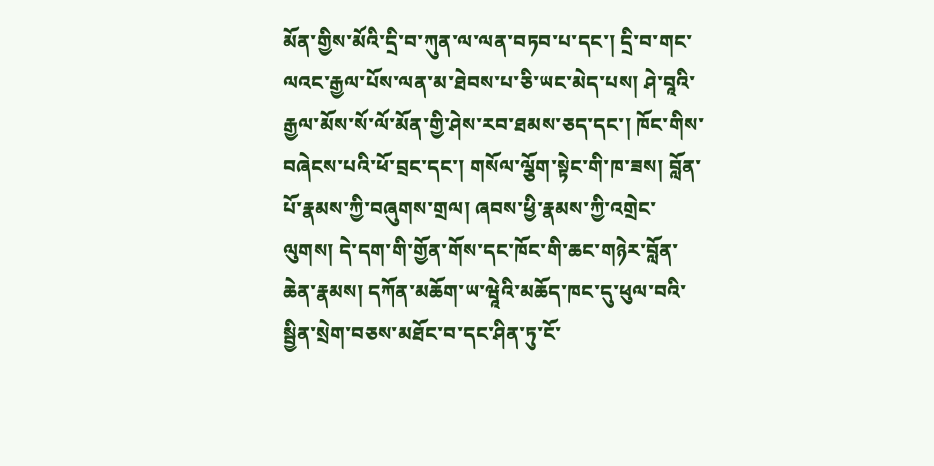མོན་གྱིས་མོའི་དྲི་བ་ཀུན་ལ་ལན་བཏབ་པ་དང་། དྲི་བ་གང་ལའང་རྒྱལ་པོས་ལན་མ་ཐེབས་པ་ཅི་ཡང་མེད་པས། ཤེ་བཱའི་རྒྱལ་མོས་སོ་ལོ་མོན་གྱི་ཤེས་རབ་ཐམས་ཅད་དང་། ཁོང་གིས་བཞེངས་པའི་ཕོ་བྲང་དང་། གསོལ་ལྕོག་སྟེང་གི་ཁ་ཟས། བློན་པོ་རྣམས་ཀྱི་བཞུགས་གྲལ། ཞབས་ཕྱི་རྣམས་ཀྱི་འགྲེང་ལུགས། དེ་དག་གི་གྱོན་གོས་དང་ཁོང་གི་ཆང་གཉེར་བློན་ཆེན་རྣམས། དཀོན་མཆོག་ཡ་ཝཱེའི་མཆོད་ཁང་དུ་ཕུལ་བའི་སྦྱིན་སྲེག་བཅས་མཐོང་བ་དང་ཤིན་ཏུ་ངོ་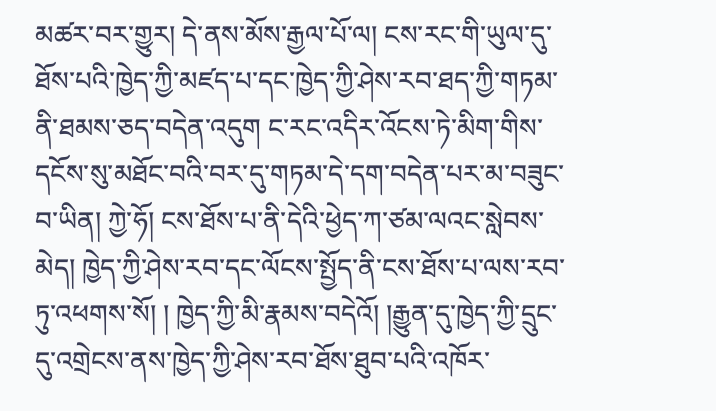མཚར་བར་གྱུར། དེ་ནས་མོས་རྒྱལ་པོ་ལ། ངས་རང་གི་ཡུལ་དུ་ཐོས་པའི་ཁྱེད་ཀྱི་མཛད་པ་དང་ཁྱེད་ཀྱི་ཤེས་རབ་ཐད་ཀྱི་གཏམ་ནི་ཐམས་ཅད་བདེན་འདུག ང་རང་འདིར་འོངས་ཏེ་མིག་གིས་དངོས་སུ་མཐོང་བའི་བར་དུ་གཏམ་དེ་དག་བདེན་པར་མ་བཟུང་བ་ཡིན། ཀྱེ་ཧོ། ངས་ཐོས་པ་ནི་དེའི་ཕྱེད་ཀ་ཙམ་ལའང་སླེབས་མེད། ཁྱེད་ཀྱི་ཤེས་རབ་དང་ལོངས་སྤྱོད་ནི་ངས་ཐོས་པ་ལས་རབ་ཏུ་འཕགས་སོ། ། ཁྱེད་ཀྱི་མི་རྣམས་བདེའོ། །རྒྱུན་དུ་ཁྱེད་ཀྱི་དྲུང་དུ་འགྲེངས་ནས་ཁྱེད་ཀྱི་ཤེས་རབ་ཐོས་ཐུབ་པའི་འཁོར་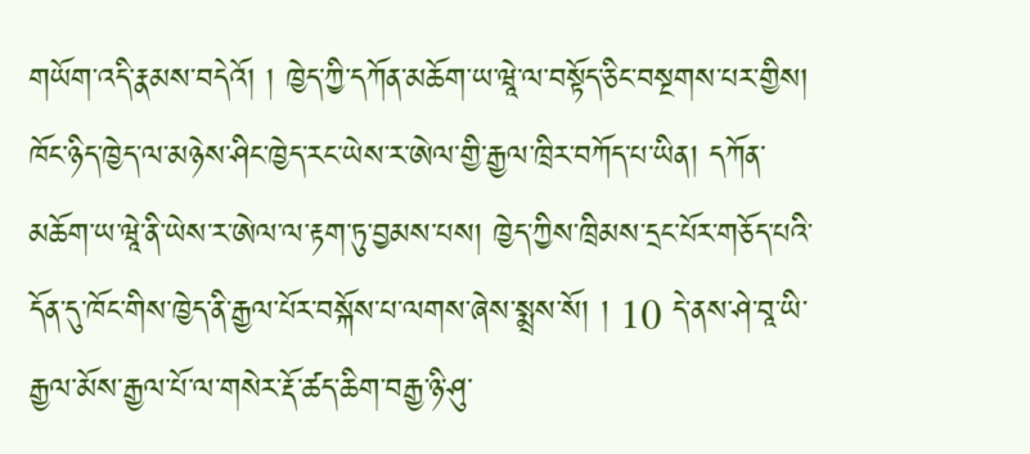གཡོག་འདི་རྣམས་བདེའོ། ། ཁྱེད་ཀྱི་དཀོན་མཆོག་ཡ་ཝཱེ་ལ་བསྟོད་ཅིང་བསྔགས་པར་གྱིས། ཁོང་ཉིད་ཁྱེད་ལ་མཉེས་ཤིང་ཁྱེད་རང་ཡེས་ར་ཨེལ་གྱི་རྒྱལ་ཁྲིར་བཀོད་པ་ཡིན། དཀོན་མཆོག་ཡ་ཝཱེ་ནི་ཡེས་ར་ཨེལ་ལ་རྟག་ཏུ་བྱམས་པས། ཁྱེད་ཀྱིས་ཁྲིམས་དྲང་པོར་གཅོད་པའི་དོན་དུ་ཁོང་གིས་ཁྱེད་ནི་རྒྱལ་པོར་བསྐོས་པ་ལགས་ཞེས་སྨྲས་སོ། ། 10 དེ་ནས་ཤེ་བཱ་ཡི་རྒྱལ་མོས་རྒྱལ་པོ་ལ་གསེར་རྡོ་ཚད་ཆིག་བརྒྱ་ཉི་ཤུ་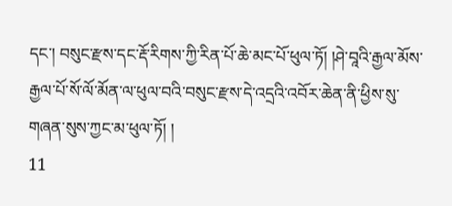དང་། བསུང་རྫས་དང་རྡོ་རིགས་ཀྱི་རིན་པོ་ཆེ་མང་པོ་ཕུལ་ཏོ། །ཤེ་བཱའི་རྒྱལ་མོས་རྒྱལ་པོ་སོ་ལོ་མོན་ལ་ཕུལ་བའི་བསུང་རྫས་དེ་འདྲའི་འབོར་ཆེན་ནི་ཕྱིས་སུ་གཞན་སུས་ཀྱང་མ་ཕུལ་ཏོ། །
11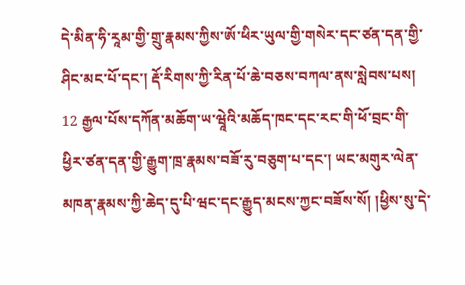དེ་མིན་ཧི་རཱམ་གྱི་གྲུ་རྣམས་ཀྱིས་ཨོ་ཕིར་ཡུལ་གྱི་གསེར་དང་ཙན་དན་གྱི་ཤིང་མང་པོ་དང་། རྡོ་རིགས་ཀྱི་རིན་པོ་ཆེ་བཅས་བཀལ་ནས་སླེབས་པས། 12 རྒྱལ་པོས་དཀོན་མཆོག་ཡ་ཝཱེའི་མཆོད་ཁང་དང་རང་གི་ཕོ་བྲང་གི་ཕྱིར་ཙན་དན་གྱི་རྒྱུག་ཁྲ་རྣམས་བཟོ་རུ་བཅུག་པ་དང་། ཡང་མགུར་ལེན་མཁན་རྣམས་ཀྱི་ཆེད་དུ་པི་ཝང་དང་རྒྱུད་མངས་ཀྱང་བཟོས་སོ། །ཕྱིས་སུ་དེ་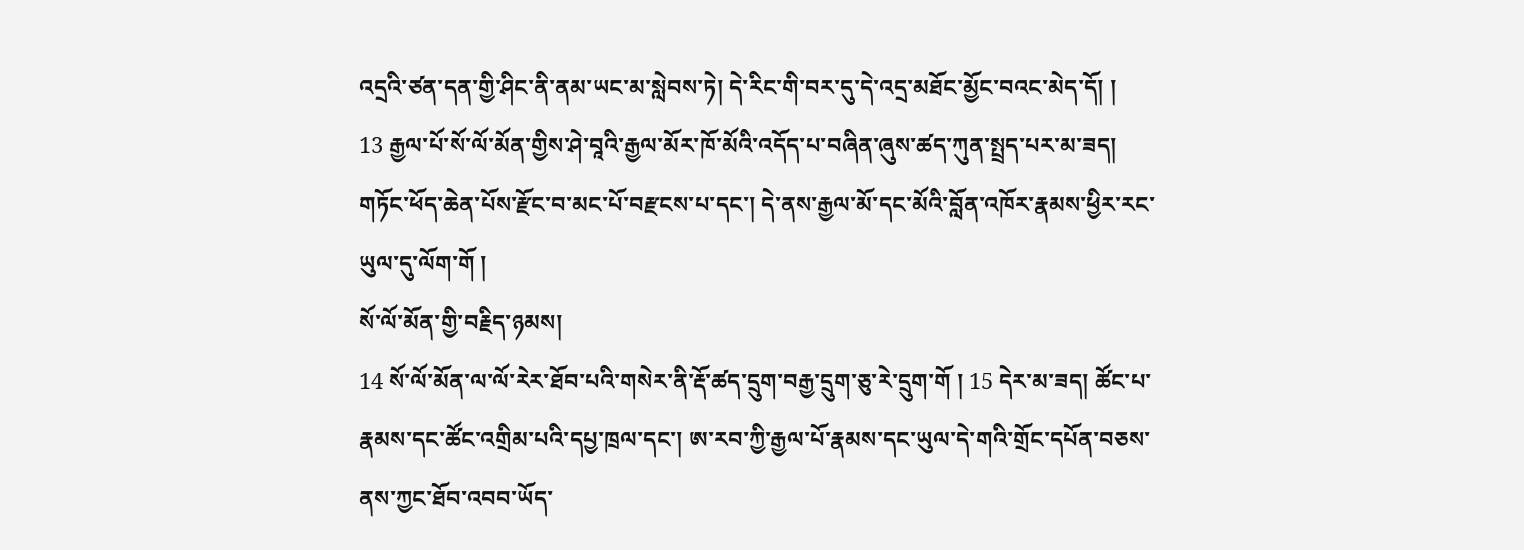འདྲའི་ཙན་དན་གྱི་ཤིང་ནི་ནམ་ཡང་མ་སླེབས་ཏེ། དེ་རིང་གི་བར་དུ་དེ་འདྲ་མཐོང་མྱོང་བའང་མེད་དོ། །
13 རྒྱལ་པོ་སོ་ལོ་མོན་གྱིས་ཤེ་བཱའི་རྒྱལ་མོར་ཁོ་མོའི་འདོད་པ་བཞིན་ཞུས་ཚད་ཀུན་སྤྲད་པར་མ་ཟད། གཏོང་ཕོད་ཆེན་པོས་རྫོང་བ་མང་པོ་བརྫངས་པ་དང་། དེ་ནས་རྒྱལ་མོ་དང་མོའི་བློན་འཁོར་རྣམས་ཕྱིར་རང་ཡུལ་དུ་ལོག་གོ །
སོ་ལོ་མོན་གྱི་བརྗིད་ཉམས།
14 སོ་ལོ་མོན་ལ་ལོ་རེར་ཐོབ་པའི་གསེར་ནི་རྡོ་ཚད་དྲུག་བརྒྱ་དྲུག་ཅུ་རེ་དྲུག་གོ ། 15 དེར་མ་ཟད། ཚོང་པ་རྣམས་དང་ཚོང་འགྲིམ་པའི་དཔྱ་ཁྲལ་དང་། ཨ་རབ་ཀྱི་རྒྱལ་པོ་རྣམས་དང་ཡུལ་དེ་གའི་གྲོང་དཔོན་བཅས་ནས་ཀྱང་ཐོབ་འབབ་ཡོད་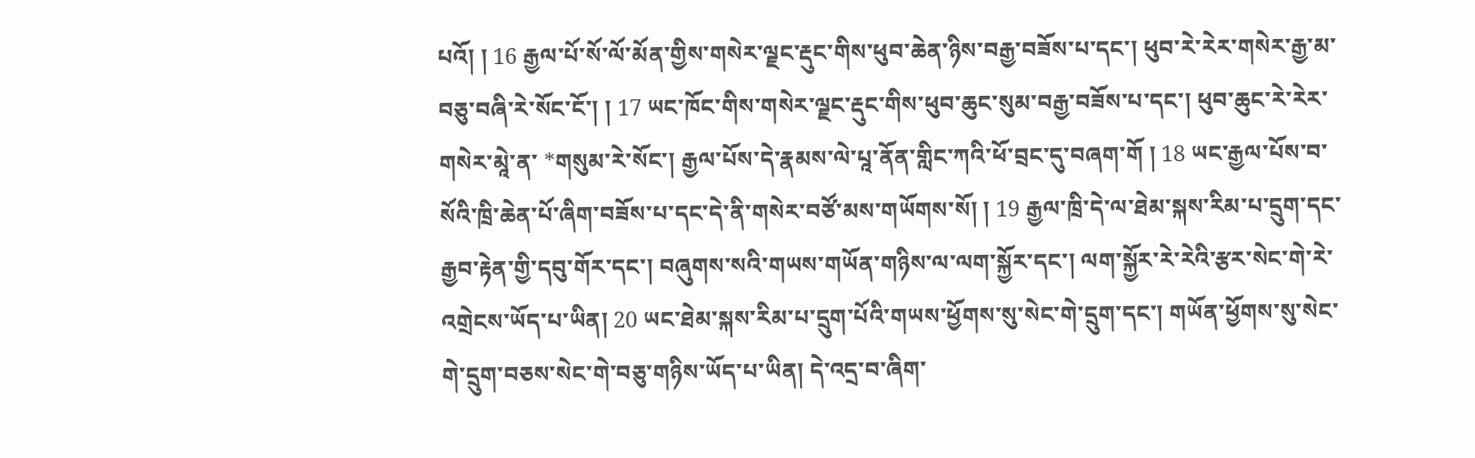པའོ། ། 16 རྒྱལ་པོ་སོ་ལོ་མོན་གྱིས་གསེར་ལྗང་རྡུང་གིས་ཕུབ་ཆེན་ཉིས་བརྒྱ་བཟོས་པ་དང་། ཕུབ་རེ་རེར་གསེར་རྒྱ་མ་བཅུ་བཞི་རེ་སོང་ངོ་། ། 17 ཡང་ཁོང་གིས་གསེར་ལྗང་རྡུང་གིས་ཕུབ་ཆུང་སུམ་བརྒྱ་བཟོས་པ་དང་། ཕུབ་ཆུང་རེ་རེར་གསེར་མཱེ་ན་ *གསུམ་རེ་སོང་། རྒྱལ་པོས་དེ་རྣམས་ལེ་པཱ་ནོན་གླིང་ཀའི་ཕོ་བྲང་དུ་བཞག་གོ ། 18 ཡང་རྒྱལ་པོས་བ་སོའི་ཁྲི་ཆེན་པོ་ཞིག་བཟོས་པ་དང་དེ་ནི་གསེར་བཙོ་མས་གཡོགས་སོ། ། 19 རྒྱལ་ཁྲི་དེ་ལ་ཐེམ་སྐས་རིམ་པ་དྲུག་དང་རྒྱབ་རྟེན་གྱི་དབུ་གོར་དང་། བཞུགས་སའི་གཡས་གཡོན་གཉིས་ལ་ལག་སྐྱོར་དང་། ལག་སྐྱོར་རེ་རེའི་རྩར་སེང་གེ་རེ་འགྲེངས་ཡོད་པ་ཡིན། 20 ཡང་ཐེམ་སྐས་རིམ་པ་དྲུག་པོའི་གཡས་ཕྱོགས་སུ་སེང་གེ་དྲུག་དང་། གཡོན་ཕྱོགས་སུ་སེང་གེ་དྲུག་བཅས་སེང་གེ་བཅུ་གཉིས་ཡོད་པ་ཡིན། དེ་འདྲ་བ་ཞིག་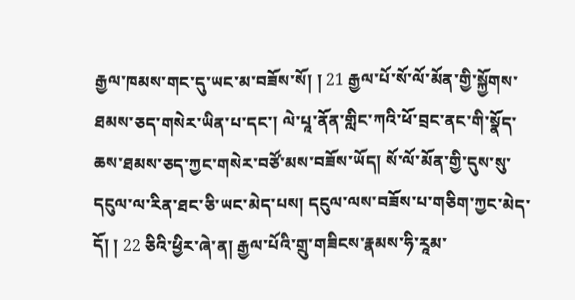རྒྱལ་ཁམས་གང་དུ་ཡང་མ་བཟོས་སོ། ། 21 རྒྱལ་པོ་སོ་ལོ་མོན་གྱི་སྐྱོགས་ཐམས་ཅད་གསེར་ཡིན་པ་དང་། ལེ་པཱ་ནོན་གླིང་ཀའི་ཕོ་བྲང་ནང་གི་སྣོད་ཆས་ཐམས་ཅད་ཀྱང་གསེར་བཙོ་མས་བཟོས་ཡོད། སོ་ལོ་མོན་གྱི་དུས་སུ་དངུལ་ལ་རིན་ཐང་ཅི་ཡང་མེད་པས། དངུལ་ལས་བཟོས་པ་གཅིག་ཀྱང་མེད་དོ། ། 22 ཅིའི་ཕྱིར་ཞེ་ན། རྒྱལ་པོའི་གྲུ་གཟིངས་རྣམས་ཧི་རཱམ་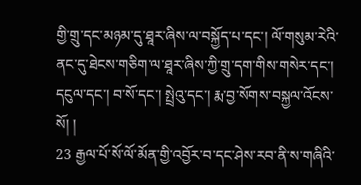གྱི་གྲུ་དང་མཉམ་དུ་ཐཱར་ཞིས་ལ་བསྐྱོད་པ་དང་། ལོ་གསུམ་རེའི་ནང་དུ་ཐེངས་གཅིག་ལ་ཐཱར་ཞིས་ཀྱི་གྲུ་དག་གིས་གསེར་དང་། དངུལ་དང་། བ་སོ་དང་། སྤྲེའུ་དང་། རྨ་བྱ་སོགས་བསྐྱལ་འོངས་སོ། །
23 རྒྱལ་པོ་སོ་ལོ་མོན་གྱི་འབྱོར་བ་དང་ཤེས་རབ་ནི་ས་གཞིའི་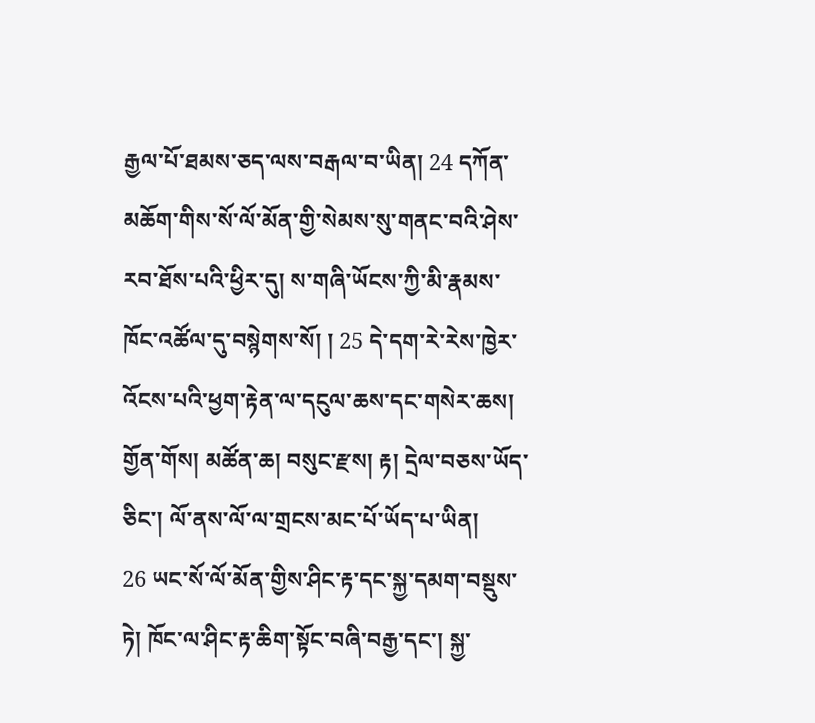རྒྱལ་པོ་ཐམས་ཅད་ལས་བརྒལ་བ་ཡིན། 24 དཀོན་མཆོག་གིས་སོ་ལོ་མོན་གྱི་སེམས་སུ་གནང་བའི་ཤེས་རབ་ཐོས་པའི་ཕྱིར་དུ། ས་གཞི་ཡོངས་ཀྱི་མི་རྣམས་ཁོང་འཚོལ་དུ་བསྙེགས་སོ། ། 25 དེ་དག་རེ་རེས་ཁྱེར་འོངས་པའི་ཕྱག་རྟེན་ལ་དངུལ་ཆས་དང་གསེར་ཆས། གྱོན་གོས། མཚོན་ཆ། བསུང་རྫས། རྟ། དྲེལ་བཅས་ཡོད་ཅིང་། ལོ་ནས་ལོ་ལ་གྲངས་མང་པོ་ཡོད་པ་ཡིན།
26 ཡང་སོ་ལོ་མོན་གྱིས་ཤིང་རྟ་དང་སྐྱ་དམག་བསྡུས་ཏེ། ཁོང་ལ་ཤིང་རྟ་ཆིག་སྟོང་བཞི་བརྒྱ་དང་། སྐྱ་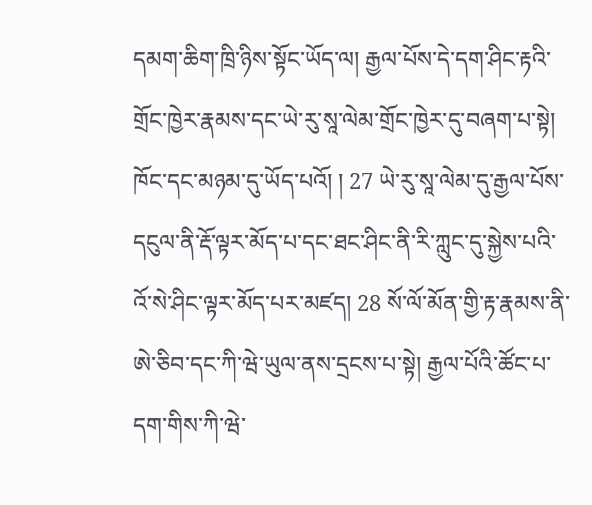དམག་ཆིག་ཁྲི་ཉིས་སྟོང་ཡོད་ལ། རྒྱལ་པོས་དེ་དག་ཤིང་རྟའི་གྲོང་ཁྱེར་རྣམས་དང་ཡེ་རུ་སཱ་ལེམ་གྲོང་ཁྱེར་དུ་བཞག་པ་སྟེ། ཁོང་དང་མཉམ་དུ་ཡོད་པའོ། ། 27 ཡེ་རུ་སཱ་ལེམ་དུ་རྒྱལ་པོས་དངུལ་ནི་རྡོ་ལྟར་མོད་པ་དང་ཐང་ཤིང་ནི་རི་ཀླུང་དུ་སྐྱེས་པའི་འོ་སེ་ཤིང་ལྟར་མོད་པར་མཛད། 28 སོ་ལོ་མོན་གྱི་རྟ་རྣམས་ནི་ཨེ་ཅིབ་དང་ཀི་ཝེ་ཡུལ་ནས་དྲངས་པ་སྟེ། རྒྱལ་པོའི་ཚོང་པ་དག་གིས་ཀི་ཝེ་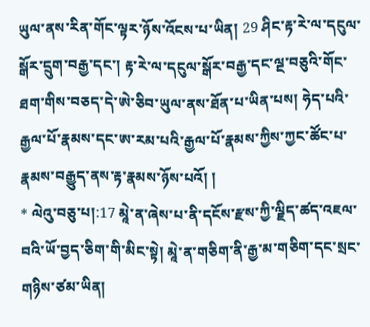ཡུལ་ནས་རིན་གོང་ལྟར་ཉོས་འོངས་པ་ཡིན། 29 ཤིང་རྟ་རེ་ལ་དངུལ་སྒོར་དྲུག་བརྒྱ་དང་། རྟ་རེ་ལ་དངུལ་སྒོར་བརྒྱ་དང་ལྔ་བཅུའི་གོང་ཐག་གིས་བཅད་དེ་ཨེ་ཅིབ་ཡུལ་ནས་ཐོན་པ་ཡིན་པས། ཧེད་པའི་རྒྱལ་པོ་རྣམས་དང་ཨ་རམ་པའི་རྒྱལ་པོ་རྣམས་ཀྱིས་ཀྱང་ཚོང་པ་རྣམས་བརྒྱུད་ནས་རྟ་རྣམས་ཉོས་པའོ། །
* ལེའུ་བཅུ་པ།:17 མཱེ་ན་ཞེས་པ་ནི་དངོས་རྫས་ཀྱི་ལྗིད་ཚད་འཇལ་བའི་ཡོ་བྱད་ཅིག་གི་མིང་སྟེ། མཱེ་ན་གཅིག་ནི་རྒྱ་མ་གཅིག་དང་སྲང་གཉིས་ཙམ་ཡིན།